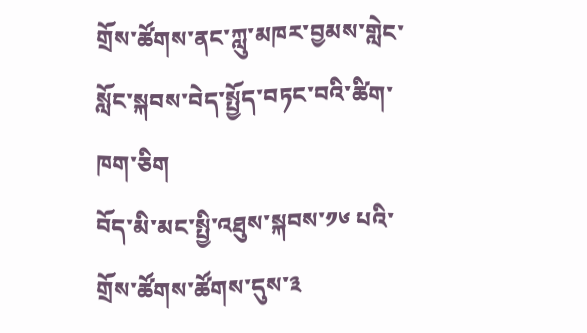གྲོས་ཚོགས་ནང་ཀླུ་མཁར་བྱམས་གླེང་སློང་སྐབས་བེད་སྤྱོད་བཏང་བའི་ཚིག་ཁག་ཅིག
བོད་མི་མང་སྤྱི་འཐུས་སྐབས་༡༦ པའི་གྲོས་ཚོགས་ཚོགས་དུས་༣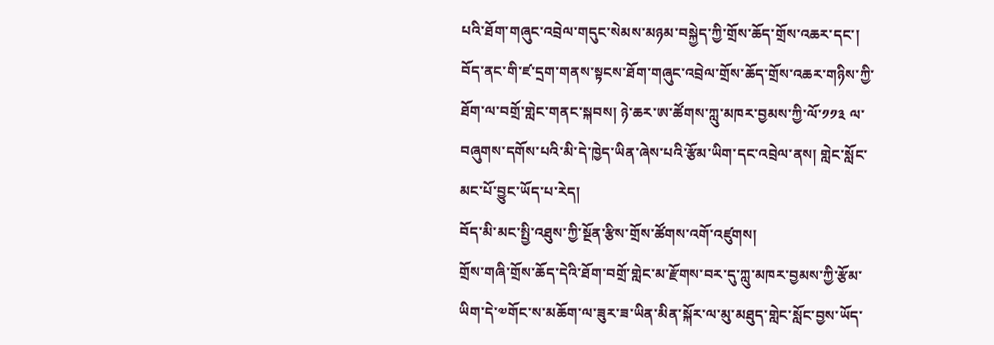པའི་ཐོག་གཞུང་འབྲེལ་གདུང་སེམས་མཉམ་བསྐྱེད་ཀྱི་གྲོས་ཆོད་གྲོས་འཆར་དང་། བོད་ནང་གི་ཛ་དྲག་གནས་སྟངས་ཐོག་གཞུང་འབྲེལ་གྲོས་ཆོད་གྲོས་འཆར་གཉིས་ཀྱི་ཐོག་ལ་བགྲོ་གླེང་གནང་སྐབས། ཉེ་ཆར་ཨ་ཚོགས་ཀླུ་མཁར་བྱམས་ཀྱི་ལོ་༡༡༣ ལ་བཞུགས་དགོས་པའི་མི་དེ་ཁྱེད་ཡིན་ཞེས་པའི་རྩོམ་ཡིག་དང་འབྲེལ་ནས། གླེང་སློང་མང་པོ་བྱུང་ཡོད་པ་རེད།
བོད་མི་མང་སྤྱི་འཐུས་ཀྱི་སྔོན་རྩིས་གྲོས་ཚོགས་འགོ་འཛུགས།
གྲོས་གཞི་གྲོས་ཆོད་དེའི་ཐོག་བགྲོ་གླེང་མ་རྫོགས་བར་དུ་ཀླུ་མཁར་བྱམས་ཀྱི་རྩོམ་ཡིག་དེ་༧གོང་ས་མཆོག་ལ་ཟུར་ཟ་ཡིན་མིན་སྐོར་ལ་མུ་མཐུད་གླེང་སློང་བྱས་ཡོད་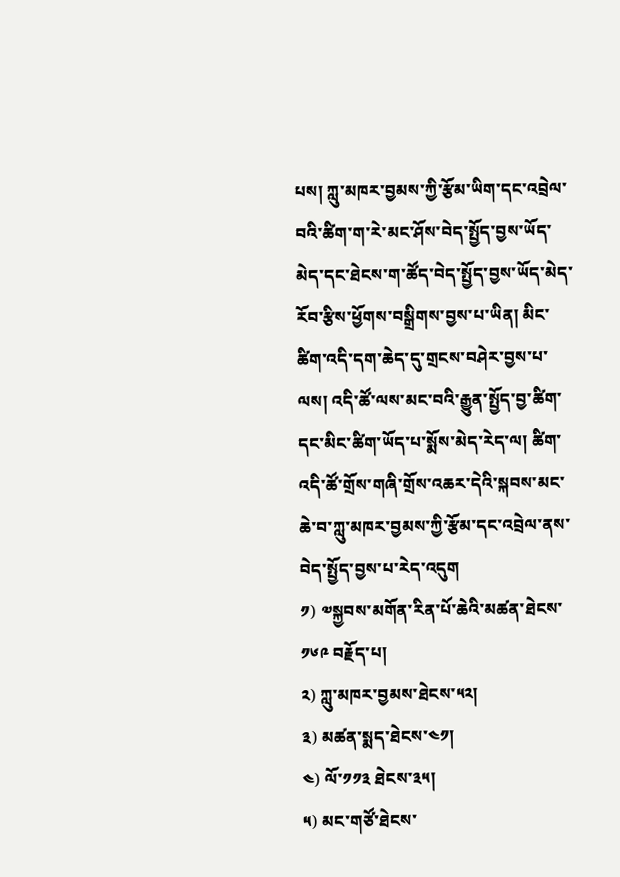པས། ཀླུ་མཁར་བྱམས་ཀྱི་རྩོམ་ཡིག་དང་འབྲེལ་བའི་ཚིག་ག་རེ་མང་ཤོས་བེད་སྤྱོད་བྱས་ཡོད་མེད་དང་ཐེངས་ག་ཚོད་བེད་སྤྱོད་བྱས་ཡོད་མེད་རོབ་རྩིས་ཕྱོགས་བསྒྲིགས་བྱས་པ་ཡིན། མིང་ཚིག་འདི་དག་ཆེད་དུ་གྲངས་བཤེར་བྱས་པ་ལས། འདི་ཚོ་ལས་མང་བའི་རྒྱུན་སྤྱོད་བྱ་ཚིག་དང་མིང་ཚིག་ཡོད་པ་སྨོས་མེད་རེད་ལ། ཚིག་འདི་ཚོ་གྲོས་གཞི་གྲོས་འཆར་དེའི་སྐབས་མང་ཆེ་བ་ཀླུ་མཁར་བྱམས་ཀྱི་རྩོམ་དང་འབྲེལ་ནས་བེད་སྤྱོད་བྱས་པ་རེད་འདུག
༡) ༧སྐྱབས་མགོན་རིན་པོ་ཆེའི་མཚན་ཐེངས་༡༦༩ བརྗོད་པ།
༢) ཀླུ་མཁར་བྱམས་ཐེངས་༥༢།
༣) མཚན་སྨད་ཐེངས་༤༡།
༤) ལོ་༡༡༣ ཐེངས་༣༥།
༥) མང་གཙོ་ཐེངས་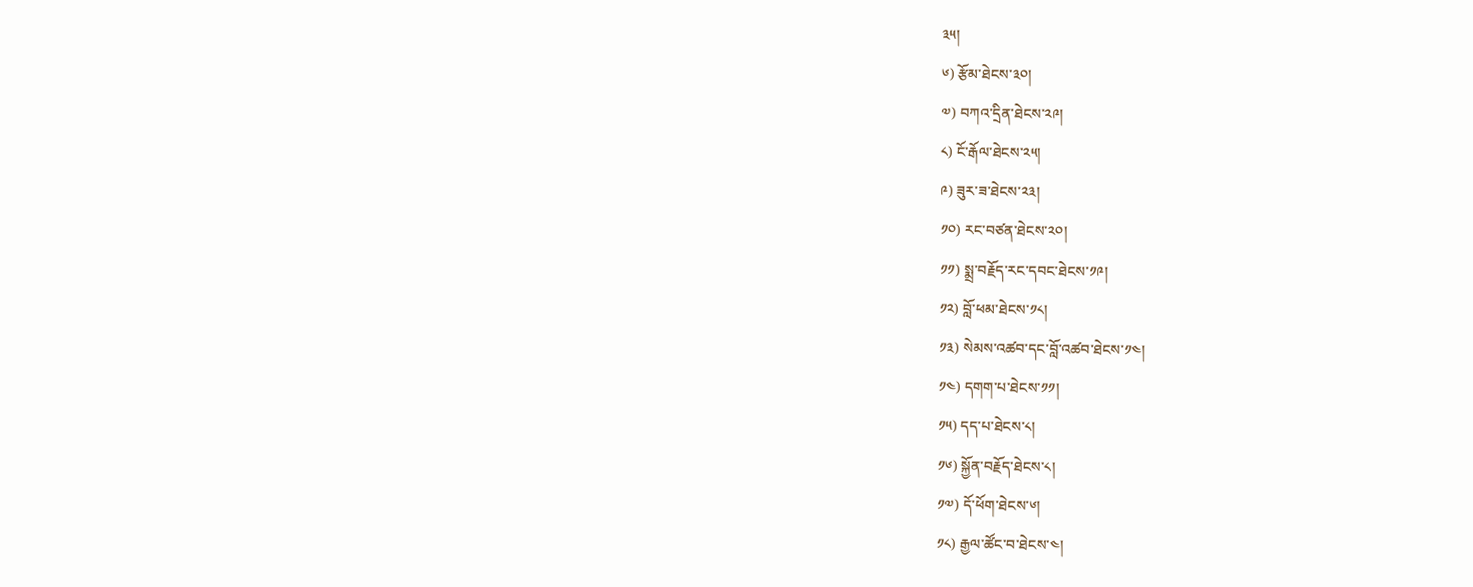༣༥།
༦) རྩོམ་ཐེངས་༣༠།
༧) བཀའ་དྲིན་ཐེངས་༢༩།
༨) ངོ་རྒོལ་ཐེངས་༢༥།
༩) ཟུར་ཟ་ཐེངས་༢༣།
༡༠) རང་བཙན་ཐེངས་༢༠།
༡༡) སྨྲ་བརྗོད་རང་དབང་ཐེངས་༡༩།
༡༢) བློ་ཕམ་ཐེངས་༡༨།
༡༣) སེམས་འཚབ་དང་བློ་འཚབ་ཐེངས་༡༤།
༡༤) དགག་པ་ཐེངས་༡༡།
༡༥) དད་པ་ཐེངས་༨།
༡༦) སྐྱོན་བརྗོད་ཐེངས་༨།
༡༧) དོ་ཕོག་ཐེངས་༦།
༡༨) རྒྱལ་ཚོང་བ་ཐེངས་༤།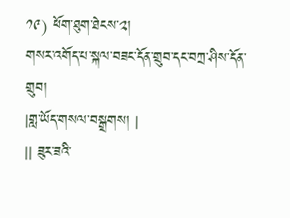༡༩) ཕོག་ཐུག་ཐེངས་༢།
གསར་འགོད་པ་སྐལ་བཟང་དོན་གྲུབ་དང་བཀྲ་ཤིས་དོན་གྲུབ།
|གླ་ཡོད་གསལ་བསྒྲགས། |
|| ཟུར་ཟའི་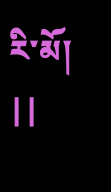རི་མོ། ||